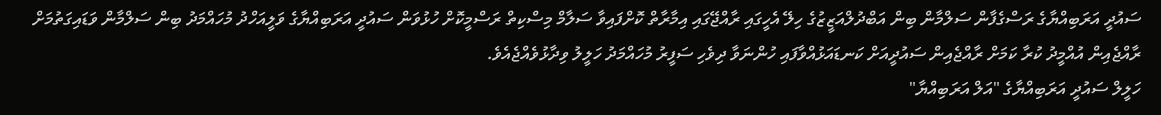ސައުދީ އަރަބިއްޔާގެ ރަސްގެފާން ސަލްމާން ބިން އަބްދުލްއަޒީޒުގެ ހިލޭ އެހީގައި ރާއްޖޭގައި އިމާރާތް ކޮށްފައިވާ ސަލާމް މިސްކިތް ރަސްމީކޮށް ހުޅުވަން ސައުދީ އަރަބިއްޔާގެ ވަލީއަހްދު މުހައްމަދު ބިން ސަލްމާން ވަޑައިގަތުމަށް ރާއްޖެއިން އުއްމީދު ކުރާ ކަމަށް ރާއްޖެއިން ސައުދީއަށް ކަނޑައަޅުއްވާފައި ހުންނަވާ ދިވެހި ސަފީރު މުހައްމަދު ހަލީލު ވިދާޅުވެއްޖެއެވެ.
ހަލީލް ސައުދީ އަރަބިއްޔާގެ "އަލް އަރަބިއްޔާ"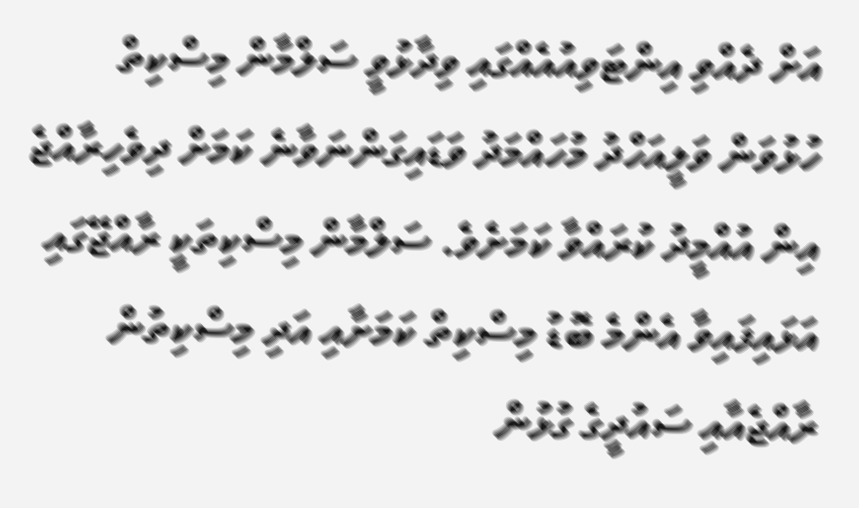އަށް ދެއްވި އިންޓަވިއުއެއްގައި ވިދާޅުވީ ސަލްމާން މިސްކިތް ހުޅުވަން ވަލީއަހްދު މުހައްމަދު ވަޑައިގަންނަވާނެ ކަމަށް ދިވެހިރާއްޖެ އިން އުއްމީދު ކުރައްވާ ކަމަށެވެ. ސަލްމާން މިސްކިތަކީ ރާއްޖޭގައި އަޅައިފައިވާ އެންމެ ބޮޑު މިސްކިތް ކަމަށާއި އަދި މިސްކިތުން ރާއްޖެއާއި ސައުދީގެ ގުޅުން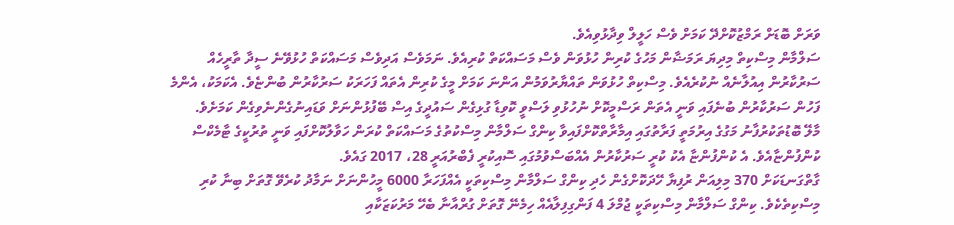ވަރަށް ބޮޑަށް ރަމްޒުކޮށްދޭ ކަމަށް ވެސް ހަލީލް ވިދާޅުވިއެވެ.
ސަލްމާން މިސްކިތް މިދިޔަ ރަމަޟާން މަހުގެ ކުރިން ހުޅުވަން ވެސް މަސައްކަތް ކުރިއެވެ. ނަމަވެސް އަދިވެސް މަސައްކަތް ހުޅުވޭނެ ސީދާ ތާރީހެއް ސަރުކާރުން އިއުލާނެއް ނުކުރެއެވެ. މިސްކިތް ހުޅުވަން ތައްޔާރުވަމުން އަންނަ ކަމަށް މީގެ ކުރިން އެތައް ފަހަރަކު ސަރުކާރުން ބުންޏެވެ. އެކަމަކު، އެންމެ ފަހުން ސަރުކާރުން ބުނެފައި ވަނީ އެތަން ރަސްމީކޮށް ނުހުޅުވި ލަސްވީ ކޮވިޑާ ގުޅިގެން ސައުދީގެ އިސް ބޭފުޅުންނަށް ވަޑައިނުގެންނެވިގެން ކަމަށެވެ.
މާލޭ ބޮޑުތަކުރުފާނު މަގުގެ އިރުމަތީ ފަރާތުގައި އިމާރާތްކޮށްފައިވާ ކިންގް ސަލްމާން މިސްކުތުގެ މަސައްކަތް ކުރަން ހަވާލުކޮށްފައި ވަނީ ތުރުކީގެ ޓާމެކްސް ކުންފުންޏާއެވެ. އެ ކުންފުންޏާ އެކު ކުރީ ސަރުކާރުން އެއްބަސްވުމުގައި ސޮއިކުރީ ފެބްރުއަރީ 28، 2017 ގައެވެ.
ގާތްގަނޑަކަށް 370 މިލިއަން ރުފިޔާ ހޭދަކޮށްގެން ހެދި ކިންގް ސަލްމާން މިސްކިތަކީ އެއްފަހަރާ 6000 މީހުންނަށް ނަމާދު ކުރެވޭ ގޮތަށް ބިނާ ކުރި މިސްކިތެކެވެ. ކިންގް ސަލްމާން މިސްކިތަކީ ޖުމްލަ 4 ފަންގިފިލާއެއް ހިމެނޭ ގޮތަށް ގުރްއާނާ ބެހޭ މަރުކަޒަކާއި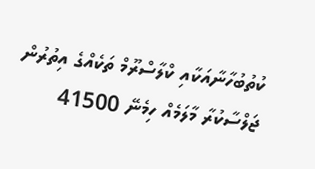ކުތުބުހާނާއަކާއި ކްލާސްރޫމް ތަކެއްގެ އިތުރުން ޖަލްސާކުރާ މާލަމެއް ހިމެނޭ 41500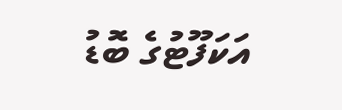އަކަފޫޓުގެ ބޮޑު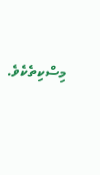މިސްކިތެކެވެ.